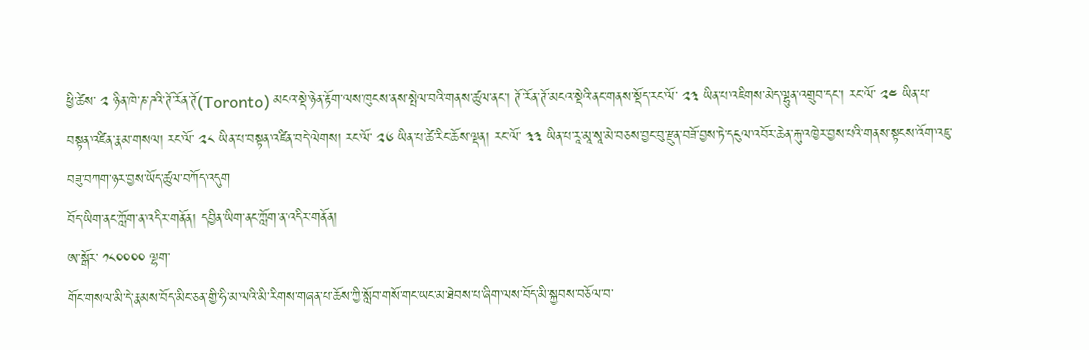ཕྱི་ཚེས་ ༢ ཉིན་ཁེ་ཎ་ཌའི་ཊོ་རོན་ཊོ(Toronto) མངའ་སྡེ་ཉེན་རྟོག་ལས་ཁུངས་ནས་སྤེལ་བའི་གནས་ཚུལ་ནང་། ཊོ་རོན་ཊོ་མངའ་སྡེའི་ནང་གནས་སྡོད་རང་ལོ་ ༢༣ ཡིན་པ་འཇིགས་མེད་ལྷུན་འགྲུབ་དང་། རང་ལོ་ ༢༤ ཡིན་པ་བསྟན་འཛིན་རྣམ་གསལ། རང་ལོ་ ༢༨ ཡིན་པ་བསྟན་འཛིན་བདེ་ལེགས། རང་ལོ་ ༢༦ ཡིན་པ་ཚེ་རིང་ཆོས་ལྡན། རང་ལོ་ ༣༣ ཡིན་པ་རཱ་མཱ་སཱ་མེ་བཅས་བྱང་བུ་རྫུན་བཟོ་བྱས་ཏེ་དངུལ་འབོར་ཆེན་རྐུ་འཁྱེར་བྱས་པའི་གནས་སྟངས་འོག་འཇུ་བཟུ་བཀག་ཉར་བྱས་ཡོད་ཚུལ་བཀོད་འདུག
བོད་ཡིག་ནང་ཀློག་ན་འདིར་གནོན། དབྱིན་ཡིག་ནང་ཀློག་ན་འདིར་གནོན།
ཨ་སྒོར་ ༡༨༠༠༠༠ ལྷག་
གོང་གསལ་མི་དེ་རྣམས་བོད་མིང་ཅན་གྱི་ཧི་མ་ལའི་མི་རིགས་གཞན་པ་ཆོས་ཀྱི་སློབ་གསོ་གང་ཡང་མ་ཐེབས་པ་ཞིག་ལས་བོད་མི་སྐྱབས་བཅོལ་བ་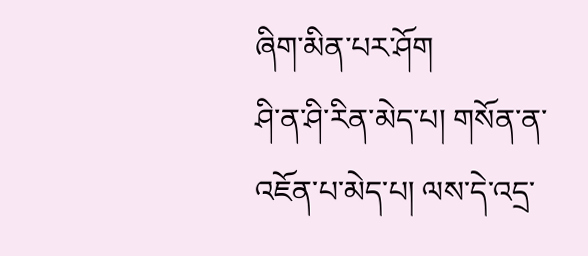ཞིག་མིན་པར་ཤོག
ཤི་ན་ཤི་རིན་མེད་པ། གསོན་ན་འཇོན་པ་མེད་པ། ལས་དེ་འདྲ་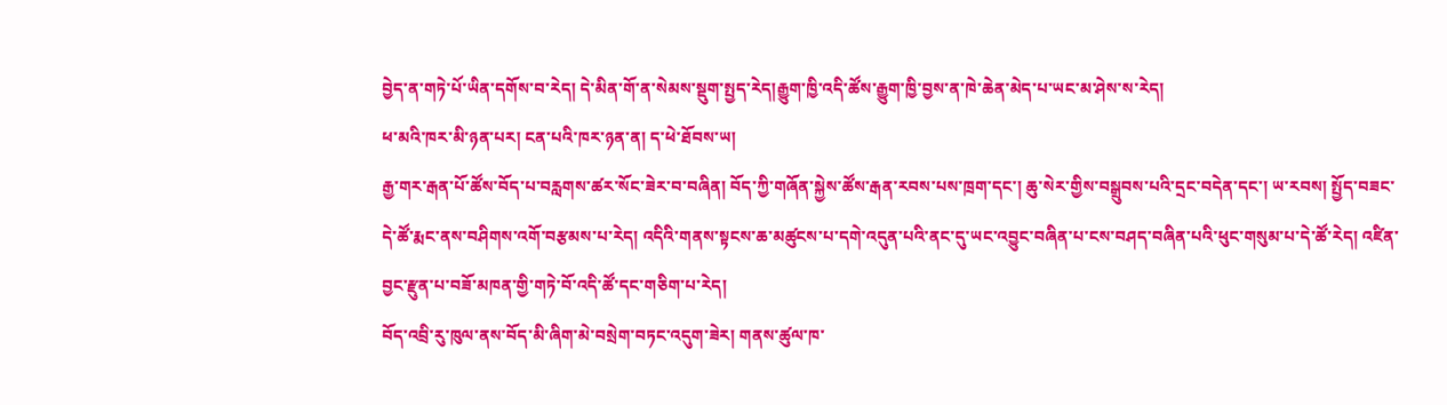བྱེད་ན་གཏེ་པོ་ཡིན་དགོས་བ་རེད། དེ་མིན་གོ་ན་སེམས་སྡུག་སྤྱད་རེད།རྒྱུག་ཁྱི་འདི་ཚོས་རྒྱུག་ཁྱི་བྱས་ན་ཁེ་ཆེན་མེད་པ་ཡང་མ་ཤེས་ས་རེད།
ཕ་མའི་ཁར་མི་ཉན་པར། ངན་པའི་ཁར་ཉན་ན། ད་ཕེ་ཐོབས་ཡ།
རྒྱ་གར་རྒན་པོ་ཚོས་བོད་པ་བརླགས་ཚར་སོང་ཟེར་བ་བཞིན། བོད་ཀྱི་གཞོན་སྐྱེས་ཚོས་རྒན་རབས་པས་ཁྲག་དང་། ཆུ་སེར་གྱིས་བསྒྲུབས་པའི་དྲང་བདེན་དང་། ཡ་རབས། སྤྱོད་བཟང་དེ་ཚོ་རྨང་ནས་བཤིགས་འགོ་བརྩམས་པ་རེད། འདིའི་གནས་སྟངས་ཆ་མཚུངས་པ་དགེ་འདུན་པའི་ནང་དུ་ཡང་འབྱུང་བཞིན་པ་ངས་བཤད་བཞིན་པའི་ཕུང་གསུམ་པ་དེ་ཚོ་རེད། འཛིན་བྱང་རྫུན་པ་བཟོ་མཁན་གྱི་གཏེ་བོ་འདི་ཚོ་དང་གཅིག་པ་རེད།
བོད་འབྲི་རུ་ཁུལ་ནས་བོད་མི་ཞིག་མེ་བསྲེག་བཏང་འདུག་ཟེར། གནས་ཚུལ་ཁ་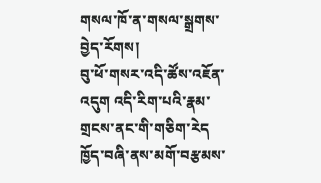གསལ་ཁོ་ན་གསལ་སྒྲགས་བྱེད་རོགས།
བུ་ཕོ་གསར་འདི་ཚོས་འཇོན་འདུག འདི་རིག་པའི་རྣམ་གྲངས་ནང་གི་གཅིག་རེད ཁྱོད་བཞི་ནས་མགོ་བརྩམས་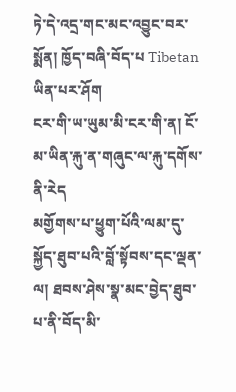ཏེ་དེ་འདྲ་གང་མང་འབྱུང་བར་སྨོན། ཁྱོད་བཞི་བོད་པ Tibetan ཡིན་པར་ཤོག
ངར་གི་ཡ་ཡུམ་མི་ངར་གི་ན། ངོ་མ་ཡིན་རྐུ་ན་གཞུང་ལ་རྐུ་དགོས་ནི་རེད
མགྱོགས་པ་ཕྱུག་པོའི་ལམ་དུ་སྐྱོད་ཐུབ་པའི་བློ་སྟོབས་དང་ལྡན་ལ། ཐབས་ཤེས་སྣ་མང་བྱེད་ཐུབ་པ་ནི་བོད་མི་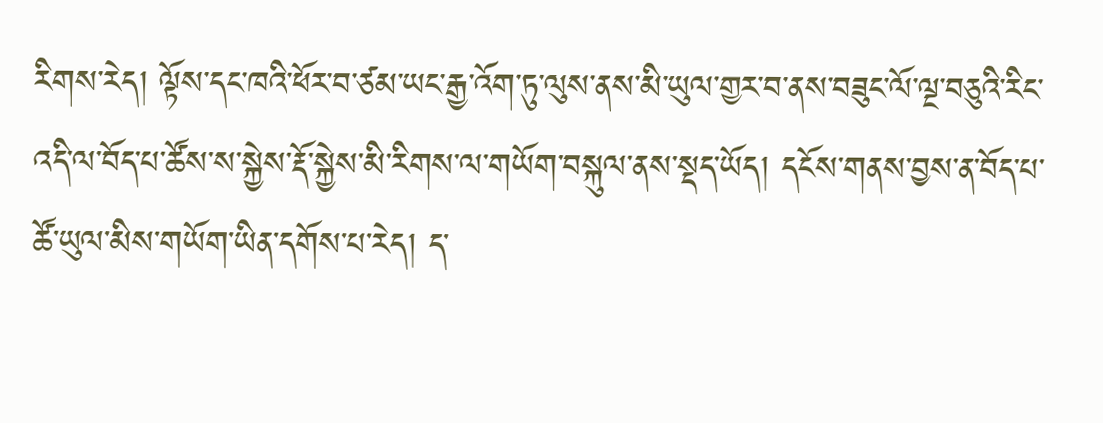རིགས་རེད། ལྟོས་དང་ཁའི་ཕོར་བ་ཙམ་ཡང་རྒྱ་འོག་ཏུ་ལུས་ནས་མི་ཡུལ་གྱར་བ་ནས་བཟུང་ལོ་ལྔ་བཅུའི་རིང་འདི་ལ་བོད་པ་ཚོས་ས་སྐྱེས་རྡོ་སྐྱེས་མི་རིགས་ལ་གཡོག་བསྐུལ་ནས་སྡད་ཡོད། དངོས་གནས་བྱས་ན་བོད་པ་ཚོ་ཡུལ་མིས་གཡོག་ཡིན་དགོས་པ་རེད། ད་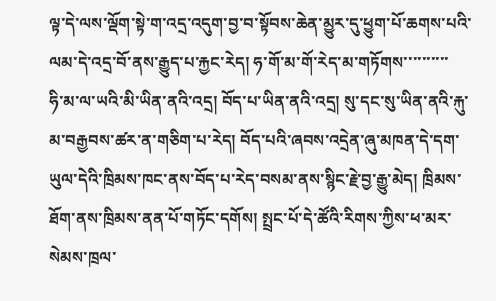ལྟ་དེ་ལས་ལྡོག་སྟེ་ག་འདྲ་འདུག་བྱ་བ་སྟོབས་ཆེན་མྱུར་དུ་ཕྱུག་པོ་ཆགས་པའི་ལམ་དེ་འདྲ་བོ་ནས་རྒྱུད་པ་རྐྱང་རེད། ཧ་གོ་མ་གོ་རེད་མ་གཏོགས་་་་་་་་་་
ཧི་མ་ལ་ཡའི་མི་ཡིན་ནའི་འདྲ། བོད་པ་ཡིན་ནའི་འདྲ། སུ་དང་སུ་ཡིན་ནའི་རྐུ་མ་བརྒྱབས་ཚར་ན་གཅིག་པ་རེད། བོད་པའི་ཞབས་འདྲེན་ཞུ་མཁན་དེ་དག་ཡུལ་དེའི་ཁྲིམས་ཁང་ནས་བོད་པ་རེད་བསམ་ནས་སྙིང་རྗེ་བྱ་རྒྱུ་མེད། ཁྲིམས་ཐོག་ནས་ཁྲིམས་ནན་པོ་གཏོང་དགོས། སྤྲང་པོ་དེ་ཚོའི་རིགས་ཀྱིས་ཕ་མར་སེམས་ཁྲལ་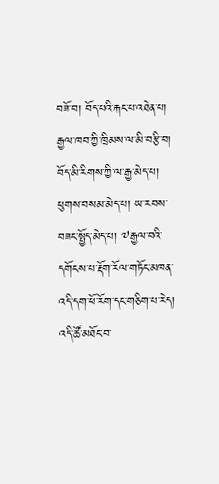བཟོ་བ། བོད་པའི་རྐང་པ་འཐེན་པ། རྒྱལ་ཁབ་ཀྱི་ཁྲིམས་ལ་མི་བརྩི་བ། བོད་མི་རིགས་ཀྱི་ལ་རྒྱ་མེད་པ། ཕུགས་བསམ་མེད་པ། ཡ་རབས་བཟང་སྤྱོད་མེད་པ། ༧རྒྱལ་བའི་དགོངས་པ་རྡོག་རོལ་གཏོང་མཁན་འདི་དག་ཕོ་རོག་དང་གཅིག་པ་རེད། འདི་ཚོ་མཐོང་བ་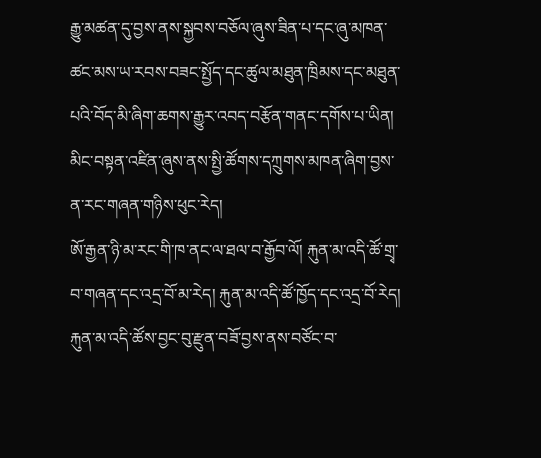རྒྱུ་མཚན་དུ་བྱས་ནས་སྐྱབས་བཅོལ་ཞུས་ཟིན་པ་དང་ཞུ་མཁན་ཚང་མས་ཡ་རབས་བཟང་སྤྱོད་དང་ཚུལ་མཐུན་ཁྲིམས་དང་མཐུན་པའི་བོད་མི་ཞིག་ཆགས་རྒྱུར་འབད་བརྩོན་གནང་དགོས་པ་ཡིན། མིང་བསྟན་འཛིན་ཞུས་ནས་སྤྱི་ཚོགས་དཀྲུགས་མཁན་ཞིག་བྱས་ན་རང་གཞན་གཉིས་ཕུང་རེད།
ཨོ་རྒྱན་ཉི་མ་རང་གི་ཁ་ནང་ལ་ཐལ་བ་རྒྱོབ་ལོ། རྐུན་མ་འདི་ཚོ་གྲྭ་བ་གཞན་དང་འདྲ་བོ་མ་རེད། རྐུན་མ་འདི་ཚོ་ཁྱོད་དང་འདྲ་བོ་རེད། རྐུན་མ་འདི་ཚོས་བྱང་བུ་རྫུན་བཟོ་བྱས་ནས་བཙོང་བ་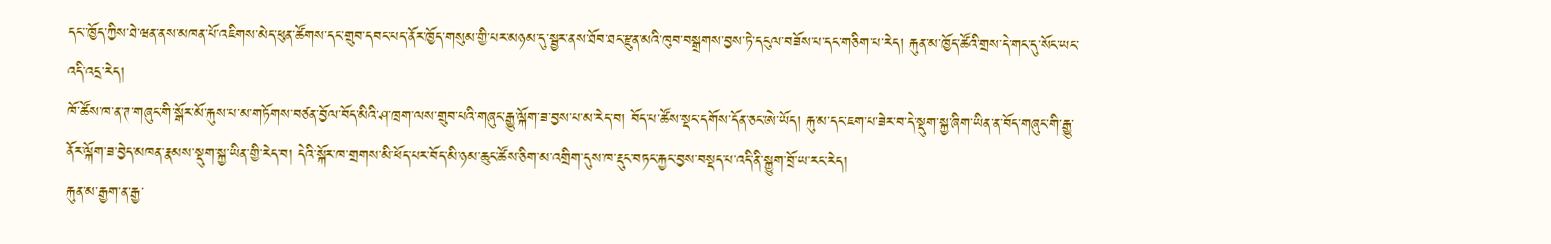དང་་ཁྱོད་ཀྱིས་ཐེ་ཝན་ནས་མཁན་པོ་འཇིགས་མེད་ཕུན་ཚོགས་དང་གྲུབ་དབང་པད་ནོར་ཁྱོད་གསུམ་གྱི་པར་མཉམ་དུ་སྦྱར་ནས་ཐོབ་ཐང་རྫུན་མའི་ཁུབ་བསྒྲགས་བྱས་ཏེ་དངུལ་བཟོས་པ་དང་གཅིག་པ་རེད། རྐུན་མ་ཁྱོད་ཚོའི་གྲས་དེ་གང་དུ་སོང་ཡང་འདི་འདྲ་རེད།
ཁོ་ཚོས་ཁ་ན་ཊ་གཞུང་གི་སྒོར་མོ་རྐུས་པ་མ་གཏོགས་བཙན་བྱོལ་བོད་མིའི་ཤ་ཁྲག་ལས་གྲུབ་པའི་གཞུང་རྒྱུ་ལྐོག་ཟ་བྱས་པ་མ་རེད་བ། བོད་པ་ཚོས་སྡང་དགོས་དོན་ཅང་ཨེ་ཡོད། རྐུ་མ་དང་ཇག་པ་ཟེར་བ་དེ་སྡུག་སྐྱ་ཞིག་ཡིན་ན་བོད་གཞུང་གི་རྒྱུ་ནོར་ལྐོག་ཟ་བྱེད་མཁན་རྣམས་སྡུག་སྐྱ་ཡིན་གྱི་རེད་བ། དེའི་སྐོར་ཁ་གྲགས་མི་ཕོད་པར་བོད་མི་ཉམ་ཆུང་ཚོས་ཅིག་མ་འགྲིག་དུས་ཁ་རྡུང་བཏང་རྐྱང་བྱས་བསྡད་པ་འདི་ནི་སྐྱུག་བྲོ་ཡ་རང་རེད།
རྐུན་མ་རྒྱག་ན་རྒྱ་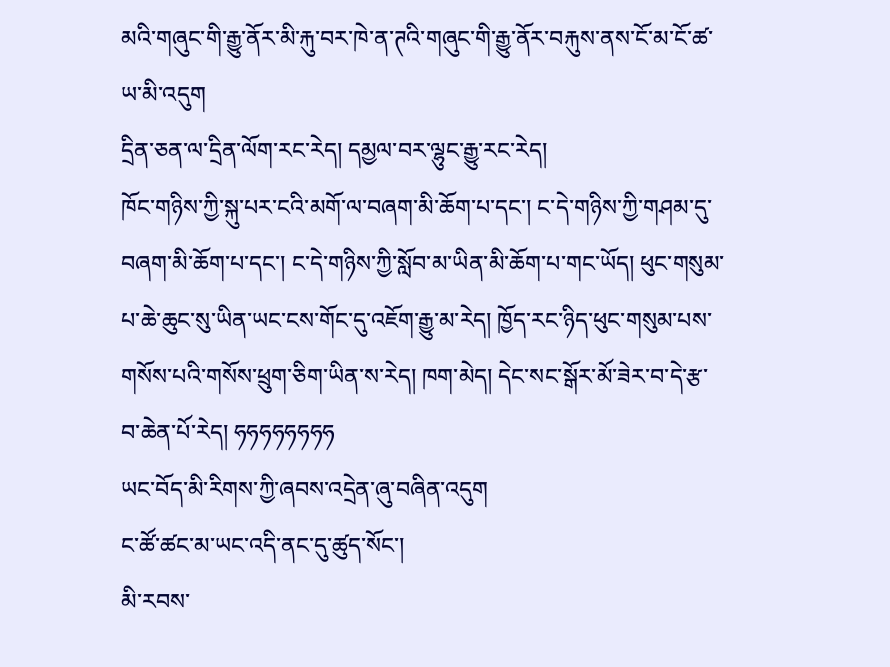མའི་གཞུང་གི་རྒྱུ་ནོར་མི་རྐུ་བར་ཁེ་ན་ཊའི་གཞུང་གི་རྒྱུ་ནོར་བརྐུས་ནས་ངོ་མ་ངོ་ཚ་ཡ་མི་འདུག
དྲིན་ཅན་ལ་དྲིན་ལོག་རང་རེད། དམྱལ་བར་ལྷུང་རྒྱུ་རང་རེད།
ཁོང་གཉིས་ཀྱི་སྐུ་པར་ངའི་མགོ་ལ་བཞག་མི་ཆོག་པ་དང་། ང་དེ་གཉིས་ཀྱི་གཤམ་དུ་བཞག་མི་ཆོག་པ་དང་། ང་དེ་གཉིས་ཀྱི་སློབ་མ་ཡིན་མི་ཆོག་པ་གང་ཡོད། ཕུང་གསུམ་པ་ཆེ་ཆུང་སུ་ཡིན་ཡང་ངས་གོང་དུ་འཇོག་རྒྱུ་མ་རེད། ཁྱོད་རང་ཉིད་ཕུང་གསུམ་པས་གསོས་པའི་གསོས་ཕྲུག་ཅིག་ཡིན་ས་རེད། ཁག་མེད། དེང་སང་སྒོར་མོ་ཟེར་བ་དེ་རྩ་བ་ཆེན་པོ་རེད། ཧཧཧཧཧཧཧཧ
ཡང་བོད་མི་རིགས་ཀྱི་ཞབས་འདྲེན་ཞུ་བཞིན་འདུག
ང་ཚོ་ཚང་མ་ཡང་འདི་ནང་དུ་ཚུད་སོང་།
མི་རབས་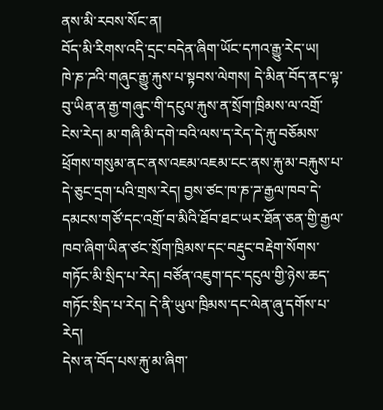ནས་མི་རབས་སོང་ན།
བོད་མི་རིགས་འདི་དྲང་བདེན་ཞིག་ཡོང་དཀའ་རྒྱུ་རེད་ཡ།
ཁེ་ཎ་ཌའི་གཞུང་རྒྱུ་རྐུས་པ་སྟབས་ལེགས། དེ་མིན་བོད་ནང་ལྟ་བུ་ཡིན་ན་རྒྱ་གཞུང་གི་དངུལ་རྐུས་ན་སྲོག་ཁྲིམས་ལ་འགྲོ་ངེས་རེད། མ་གཞི་མི་དགེ་བའི་ལས་ད་རེད་དེ་རྐུ་བཅོམས་ཕྲོགས་གསུམ་ནང་ནས་འཇམ་འཇམ་ངང་ནས་རྐུ་མ་བརྐུས་པ་དེ་ཅུང་དྲག་པའི་གྲས་རེད། བྱས་ཙང་ཁ་ཎ་ཌ་རྒྱལ་ཁབ་དེ་དམངས་གཙོ་དང་འགྲོ་བ་མིའི་ཐོབ་ཐང་ཡར་ཐོན་ཅན་གྱི་རྒྱལ་ཁབ་ཞིག་ཡིན་ཙང་སྲོག་ཁྲིམས་དང་བརྡུང་བརྡེག་སོགས་གཏོང་མི་སྲིད་པ་རེད། བཙོན་འཇུག་དང་དངུལ་གྱི་ཉེས་ཆད་གཏོང་སྲིད་པ་རེད། དེ་ནི་ཡུལ་ཁྲིམས་དང་ལེན་ཞུ་དགོས་པ་རེད།
དེས་ན་བོད་པས་རྐུ་མ་ཞིག་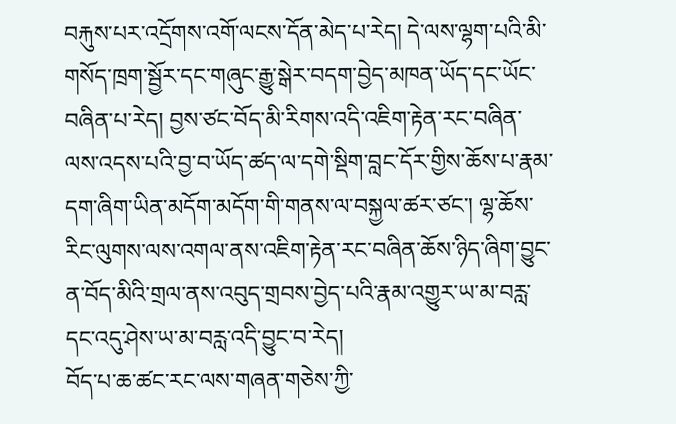བརྐུས་པར་འདྲོགས་འགོ་ལངས་དོན་མེད་པ་རེད། དེ་ལས་ལྷག་པའི་མི་གསོད་ཁྲག་སྦྱོར་དང་གཞུང་རྒྱུ་སྒེར་བདག་བྱེད་མཁན་ཡོད་དང་ཡོང་བཞིན་པ་རེད། བྱས་ཙང་བོད་མི་རིགས་འདི་འཇིག་རྟེན་རང་བཞིན་ལས་འདས་པའི་བྱ་བ་ཡོད་ཚད་ལ་དགེ་སྡིག་བླང་དོར་གྱིས་ཆོས་པ་རྣམ་དག་ཞིག་ཡིན་མདོག་མདོག་གི་གནས་ལ་བསྐྱལ་ཚར་ཙང་། ལྷ་ཆོས་རིང་ལུགས་ལས་འགལ་ནས་འཇིག་རྟེན་རང་བཞིན་ཆོས་ཉིད་ཞིག་བྱུང་ན་བོད་མིའི་གྲལ་ནས་འབུད་གྲབས་བྱེད་པའི་རྣམ་འགྱུར་ཡ་མ་བརླ་དང་འདུ་ཤེས་ཡ་མ་བརླ་འདི་བྱུང་བ་རེད།
བོད་པ་ཆ་ཚང་རང་ལས་གཞན་གཅེས་ཀྱི་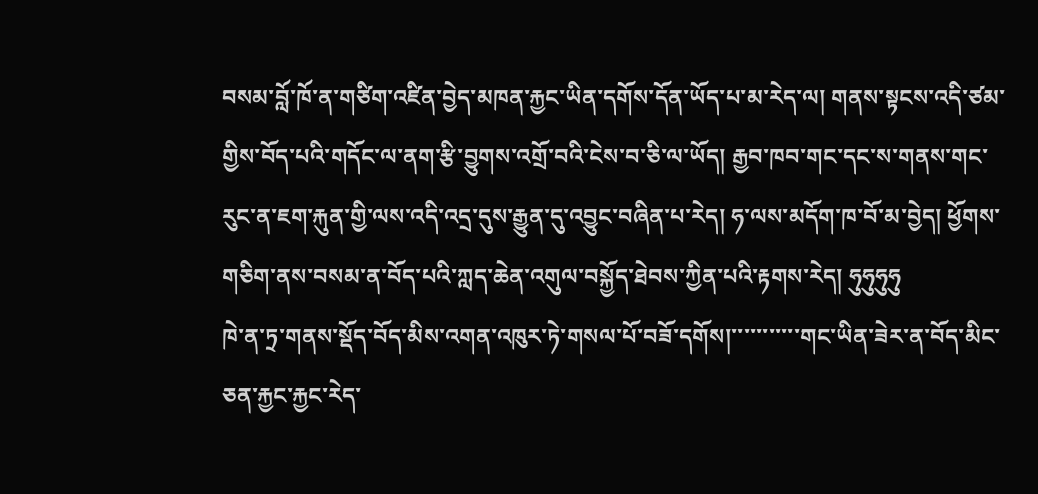བསམ་བློ་ཁོ་ན་གཙིག་འཛིན་བྱེད་མཁན་རྐྱང་ཡིན་དགོས་དོན་ཡོད་པ་མ་རེད་ལ། གནས་སྟངས་འདི་ཙམ་གྱིས་བོད་པའི་གདོང་ལ་ནག་རྩི་བྱུགས་འགྲོ་བའི་ངེས་བ་ཅི་ལ་ཡོད། རྒྱབ་ཁབ་གང་དང་ས་གནས་གང་རུང་ན་ཇག་རྐུན་གྱི་ལས་འདི་འདྲ་དུས་རྒྱུན་དུ་འབྱུང་བཞིན་པ་རེད། ཧ་ལས་མདོག་ཁ་བོ་མ་བྱེད། ཕྱོགས་གཅིག་ནས་བསམ་ན་བོད་པའི་ཀླད་ཆེན་འགུལ་བསྐྱོད་ཐེབས་ཀྱིན་པའི་རྟགས་རེད། ཧུཧུཧུཧུ
ཁེ་ན་ཏྲ་གནས་སྡོད་བོད་མིས་འགན་འཁུར་ཏེ་གསལ་པོ་བཟོ་དགོས།་་་་་་་་་་་གང་ཡིན་ཟེར་ན་བོད་མིང་ཅན་རྐྱང་རྐྱང་རེད་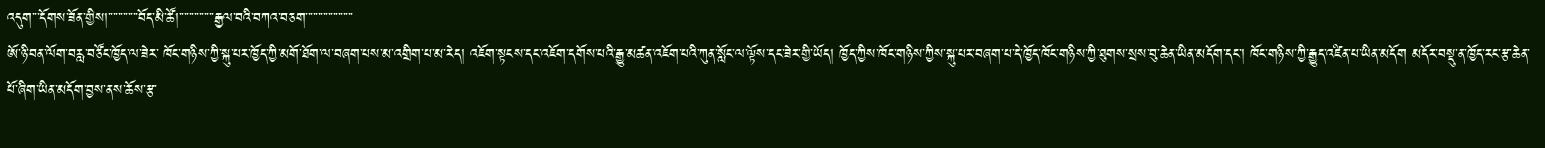འདུག་་་དོགས་ཟོན་གྱིས།་་་་་་་་་་་་བོད་མི་ཚོ།་་་་་་་་་་་་་་རྒྱལ་བའི་བཀའ་བཅག་་་་་་་་་་་་་་་་་་་
ཨོ་ཉི་བན་ལོག་བརླ་བཙོང་ཁྱོད་ལ་ཟེར་ ཁོང་གཉིས་ཀྱི་སྐུ་པར་ཁྱོད་ཀྱི་མགོ་ཐོག་ལ་བཞག་པས་མ་འགྲིག་པ་མ་རེད། འཇོག་སྟངས་དང་འཇོག་དགོས་པའི་རྒྱུ་མཚན་འཇོག་པའི་ཀུན་སློང་ལ་ལྟོས་དང་ཟེར་གྱི་ཡོད། ཁྱོད་ཀྱིས་ཁོང་གཉིས་ཀྱིས་སྐུ་པར་བཞག་པ་དེ་ཁྱོད་ཁོང་གཉིས་ཀྱི་ཐུགས་སྲས་བུ་ཆེན་ཡིན་མདོག་དང་། ཁོང་གཉིས་ཀྱི་རྒྱུད་འཛིན་པ་ཡིན་མདོག མདོར་བསྡུ་ན་ཁྱོད་རང་རྩ་ཆེན་པོ་ཞིག་ཡིན་མདོག་བྱས་ནས་ཆོས་རྩ་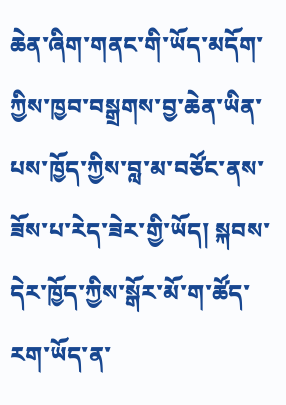ཆེན་ཞིག་གནང་གི་ཡོད་མདོག་ཀྱིས་ཁྱབ་བསྒྲགས་བྱ་ཆེན་ཡིན་པས་ཁྱོད་ཀྱིས་བླ་མ་བཙོང་ནས་ཟོས་པ་རེད་ཟེར་གྱི་ཡོད། སྐབས་དེར་ཁྱོད་ཀྱིས་སྒོར་མོ་ག་ཚོད་རག་ཡོད་ན་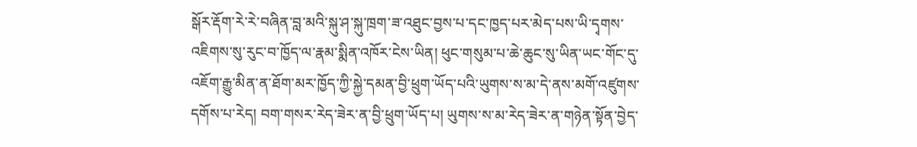སྒོར་རྡོག་རེ་རེ་བཞིན་བླ་མའི་སྐུ་ཤ་སྐུ་ཁྲག་ཟ་འཐུང་བྱས་པ་དང་ཁྱད་པར་མེད་པས་ཡི་དྭགས་འཇིགས་སུ་རུང་བ་ཁྱོད་ལ་རྣམ་སྨིན་འཁོར་ངེས་ཡིན། ཕུང་གསུམ་པ་ཆེ་ཆུང་སུ་ཡིན་ཡང་གོང་དུ་འཇོག་རྒྱུ་མིན་ན་ཐོག་མར་ཁྱོད་ཀྱི་སྐྱེ་དམན་བྱི་ཕྲུག་ཡོད་པའི་ཡུགས་ས་མ་དེ་ནས་མགོ་འཛུགས་དགོས་པ་རེད། བག་གསར་རེད་ཟེར་ན་བྱི་ཕྲུག་ཡོད་པ། ཡུགས་ས་མ་རེད་ཟེར་ན་གཉེན་སྟོན་བྱེད་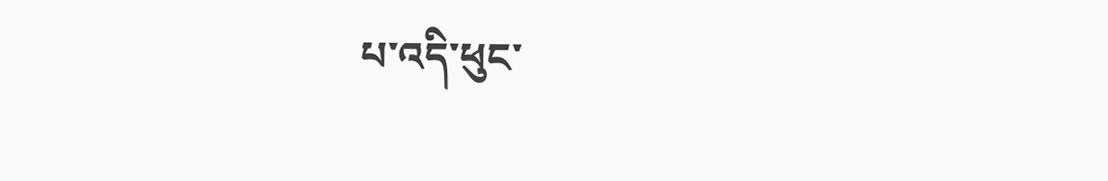པ་འདི་ཕུང་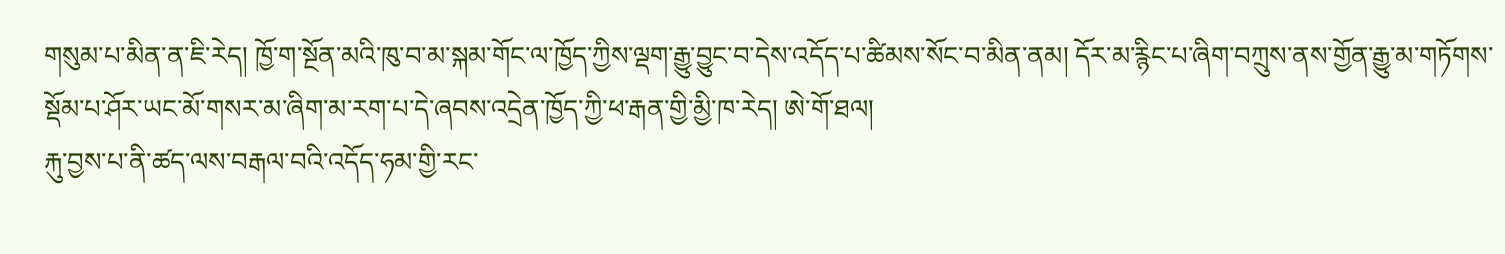གསུམ་པ་མིན་ན་ཇི་རེད། ཁྱོ་ག་སྔོན་མའི་ཁུ་བ་མ་སྐམ་གོང་ལ་ཁྱོད་ཀྱིས་ལྡག་རྒྱུ་བྱུང་བ་དེས་འདོད་པ་ཚིམས་སོང་བ་མིན་ནམ། དོར་མ་རྙིང་པ་ཞིག་བཀྲུས་ནས་གྱོན་རྒྱུ་མ་གཏོགས་སྡོམ་པ་ཤོར་ཡང་མོ་གསར་མ་ཞིག་མ་རག་པ་དེ་ཞབས་འདྲེན་ཁྱོད་ཀྱི་ཕ་རྒན་གྱི་མྱི་ཁ་རེད། ཨེ་གོ་ཐལ།
རྐུ་བྱས་པ་ནི་ཚད་ལས་བརྒལ་བའི་འདོད་ཧམ་གྱི་རང་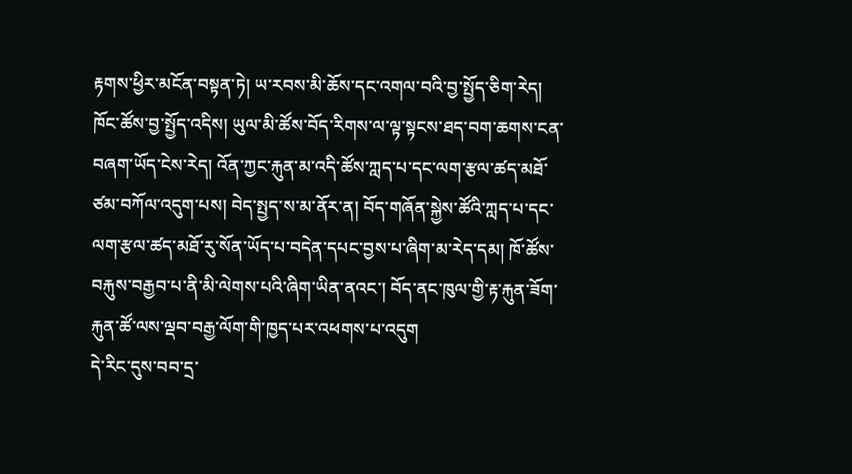རྟགས་ཕྱིར་མངོན་བསྟན་ཏེ། ཡ་རབས་མི་ཆོས་དང་འགལ་བའི་བྱ་སྤྱོད་ཅིག་རེད། ཁོང་ཚོས་བྱ་སྤྱོད་འདིས། ཡུལ་མི་ཚོས་བོད་རིགས་ལ་ལྟ་སྟངས་ཐད་བག་ཆགས་ངན་བཞག་ཡོད་ངེས་རེད། འོན་ཀྱང་རྐུན་མ་འདི་ཚོས་ཀླད་པ་དང་ལག་རྩལ་ཚད་མཐོ་ཙམ་བཀོལ་འདུག་པས། བེད་སྤྱད་ས་མ་ནོར་ན། བོད་གཞོན་སྐྱེས་ཚོའི་ཀླད་པ་དང་ལག་རྩལ་ཚད་མཐོ་རུ་སོན་ཡོད་པ་བདེན་དཔང་བྱས་པ་ཞིག་མ་རེད་དམ། ཁོ་ཚོས་བརྐུས་བརྒྱབ་པ་ནི་མི་ལེགས་པའི་ཞིག་ཡིན་ནའང་། བོད་ནང་ཁུལ་གྱི་རྟ་རྐུན་ཟོག་རྐུན་ཚོ་ལས་ལྡབ་བརྒྱ་ལོག་གི་ཁྱད་པར་འཕགས་པ་འདུག
དེ་རིང་དུས་བབ་དྲ་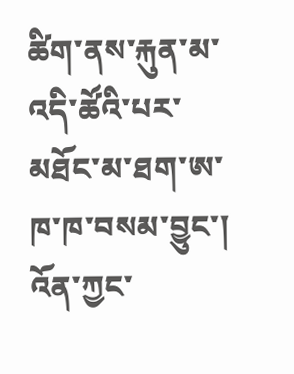ཚིག་ནས་རྐུན་མ་འདི་ཚོའི་པར་མཐོང་མ་ཐག་ཨ་ཁ་ཁ་བསམ་བྱུང་། འོན་ཀྱང་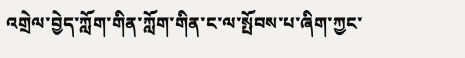འགྲེལ་བྱེད་ཀློག་གིན་ཀློག་གིན་ང་ལ་སྤོབས་པ་ཞིག་ཀྱང་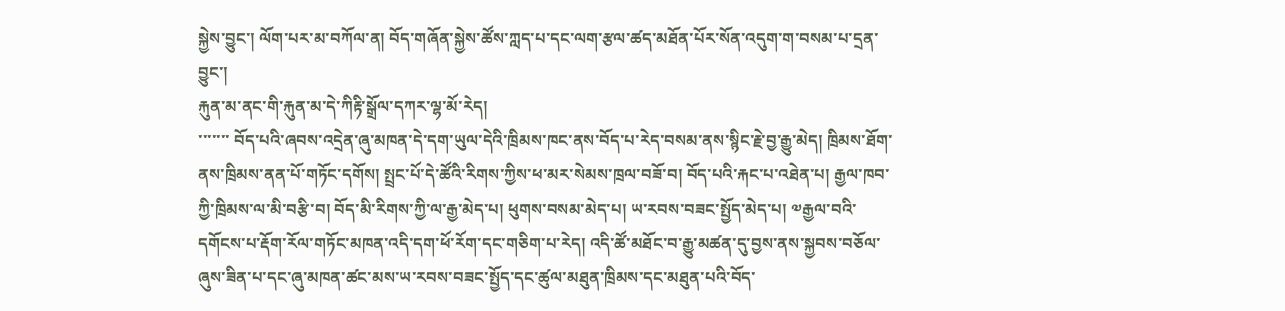སྐྱེས་བྱུང་། ལོག་པར་མ་བཀོལ་ན། བོད་གཞོན་སྐྱེས་ཚོས་ཀླད་པ་དང་ལག་རྩལ་ཚད་མཐོན་པོར་སོན་འདུག་ག་བསམ་པ་དྲན་བྱུང་།
རྐུན་མ་ནང་གི་རྐུན་མ་དེ་ཀིརྟི་སྒྲོལ་དཀར་ལྷ་མོ་རེད།
་་་་་་་ བོད་པའི་ཞབས་འདྲེན་ཞུ་མཁན་དེ་དག་ཡུལ་དེའི་ཁྲིམས་ཁང་ནས་བོད་པ་རེད་བསམ་ནས་སྙིང་རྗེ་བྱ་རྒྱུ་མེད། ཁྲིམས་ཐོག་ནས་ཁྲིམས་ནན་པོ་གཏོང་དགོས། སྤྲང་པོ་དེ་ཚོའི་རིགས་ཀྱིས་ཕ་མར་སེམས་ཁྲལ་བཟོ་བ། བོད་པའི་རྐང་པ་འཐེན་པ། རྒྱལ་ཁབ་ཀྱི་ཁྲིམས་ལ་མི་བརྩི་བ། བོད་མི་རིགས་ཀྱི་ལ་རྒྱ་མེད་པ། ཕུགས་བསམ་མེད་པ། ཡ་རབས་བཟང་སྤྱོད་མེད་པ། ༧རྒྱལ་བའི་དགོངས་པ་རྡོག་རོལ་གཏོང་མཁན་འདི་དག་ཕོ་རོག་དང་གཅིག་པ་རེད། འདི་ཚོ་མཐོང་བ་རྒྱུ་མཚན་དུ་བྱས་ནས་སྐྱབས་བཅོལ་ཞུས་ཟིན་པ་དང་ཞུ་མཁན་ཚང་མས་ཡ་རབས་བཟང་སྤྱོད་དང་ཚུལ་མཐུན་ཁྲིམས་དང་མཐུན་པའི་བོད་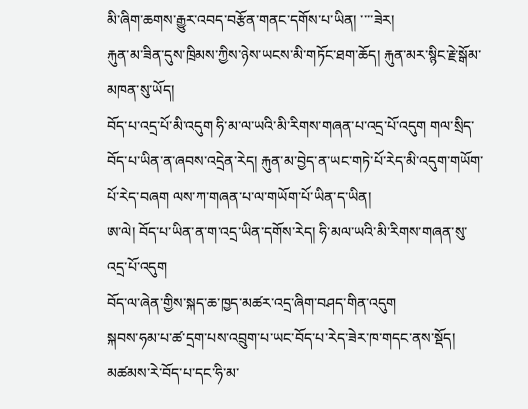མི་ཞིག་ཆགས་རྒྱུར་འབད་བརྩོན་གནང་དགོས་པ་ཡིན། ་་་་ཟེར།
རྐུན་མ་ཟིན་དུས་ཁྲིམས་ཀྱིས་ཉེས་ཡངས་མི་གཏོང་ཐག་ཆོད། རྐུན་མར་སྙིང་རྗེ་སྒོམ་མཁན་སུ་ཡོད།
བོད་པ་འདྲ་པོ་མི་འདུག ཧི་མ་ལ་ཡའི་མི་རིགས་གཞན་པ་འདྲ་པོ་འདུག གལ་སྲིད་བོད་པ་ཡིན་ན་ཞབས་འདྲེན་རེད། རྐུན་མ་བྱེད་ན་ཡང་གཏེ་པོ་རེད་མི་འདུག་གཡོག་པོ་རེད་བཞག ལས་ཀ་གཞན་པ་ལ་གཡོག་པོ་ཡིན་ད་ཡིན།
ཨ་ལེ། བོད་པ་ཡིན་ན་ག་འདྲ་ཡིན་དགོས་རེད། ཧི་མལ་ཡའི་མི་རིགས་གཞན་སུ་འདྲ་པོ་འདུག
བོད་ལ་ཞེན་གྱིས་སྐད་ཆ་ཁྱད་མཚར་འདྲ་ཞིག་བཤད་གིན་འདུག
སྐབས་ཧམ་པ་ཚ་དྲག་པས་འབྲུག་པ་ཡང་བོད་པ་རེད་ཟེར་ཁ་གདང་ནས་སྡོད། མཚམས་རེ་བོད་པ་དང་ཧི་མ་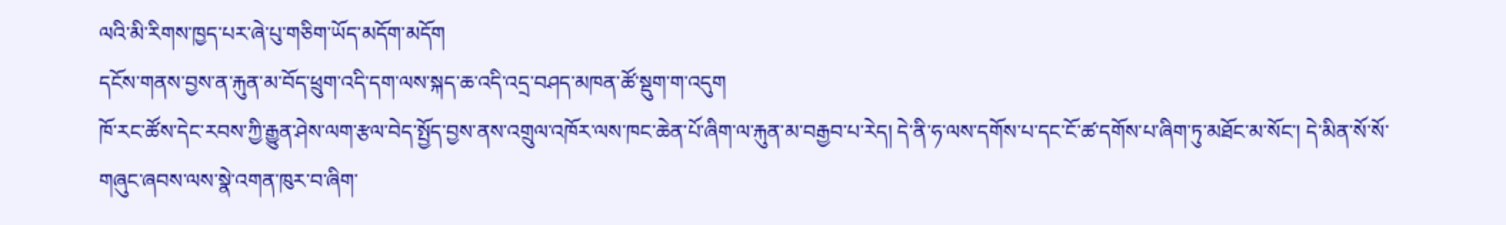ལའི་མི་རིགས་ཁྱད་པར་ཞེ་པུ་གཅིག་ཡོད་མདོག་མདོག
དངོས་གནས་བྱས་ན་རྐུན་མ་བོད་ཕྲུག་འདི་དག་ལས་སྐད་ཆ་འདི་འདྲ་བཤད་མཁན་ཚོ་སྡུག་ག་འདུག
ཁོ་རང་ཚོས་དེང་རབས་ཀྱི་རྒྱུན་ཤེས་ལག་རྩལ་བེད་སྤྱོད་བྱས་ནས་འགྲུལ་འཁོར་ལས་ཁང་ཆེན་པོ་ཞིག་ལ་རྐུན་མ་བརྒྱབ་པ་རེད། དེ་ནི་ཧ་ལས་དགོས་པ་དང་ངོ་ཚ་དགོས་པ་ཞིག་ཏུ་མཐོང་མ་སོང་། དེ་མིན་སོ་སོ་གཞུང་ཞབས་ལས་སྣེ་འགན་ཁུར་བ་ཞིག་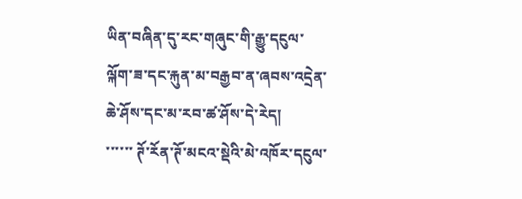ཡིན་བཞིན་དུ་རང་གཞུང་གི་རྒྱུ་དངུལ་ལྐོག་ཟ་དང་རྐུན་མ་བརྒྱབ་ན་ཞབས་འདྲེན་ཆེ་ཤོས་དང་མ་རབ་ཚ་ཤོས་དེ་རེད།
་་་་་་ ཊོ་རོན་ཊོ་མངའ་སྡེའི་མེ་འཁོར་དངུལ་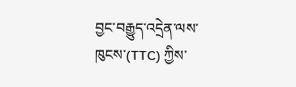བྱང་བརྒྱུད་འདྲེན་ལས་ཁུངས་(TTC) ཀྱིས་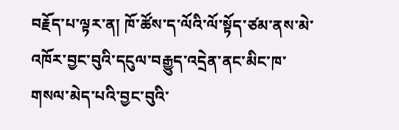བརྗོད་པ་ལྟར་ན། ཁོ་ཚོས་ད་ལོའི་ལོ་སྟོད་ཙམ་ནས་མེ་འཁོར་བྱང་བུའི་དངུལ་བརྒྱུད་འདྲེན་ནང་མིང་ཁ་གསལ་མེད་པའི་བྱང་བུའི་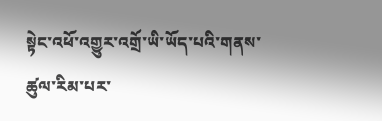སྟེང་འཕོ་འགྱུར་འགྲོ་ཡི་ཡོད་པའི་གནས་ཚུལ་རིམ་པར་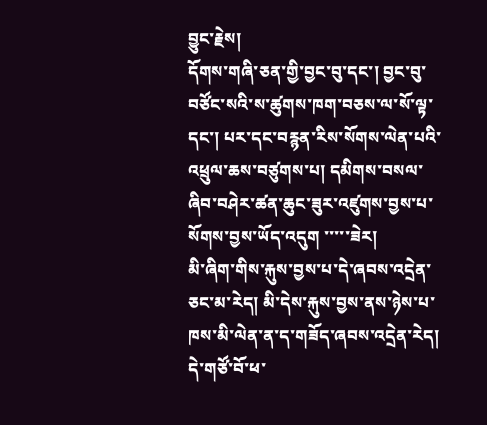བྱུང་རྗེས།
དོགས་གཞི་ཅན་གྱི་བྱང་བུ་དང་། བྱང་བུ་བཙོང་སའི་ས་ཚུགས་ཁག་བཅས་ལ་སོ་ལྟ་དང་། པར་དང་བརྙན་རིས་སོགས་ལེན་པའི་འཕྲུལ་ཆས་བཙུགས་པ། དམིགས་བསལ་ཞིབ་བཤེར་ཚན་ཆུང་ཟུར་འཛུགས་བྱས་པ་སོགས་བྱས་ཡོད་འདུག ་་་་་ཟེར།
མི་ཞིག་གིས་རྐུས་བྱས་པ་དེ་ཞབས་འདྲེན་ཅང་མ་རེད། མི་དེས་རྐུས་བྱས་ནས་ཉེས་པ་ཁས་མི་ལེན་ན་ད་གཟོད་ཞབས་འདྲེན་རེད།
དེ་གཙོ་བོ་ཕ་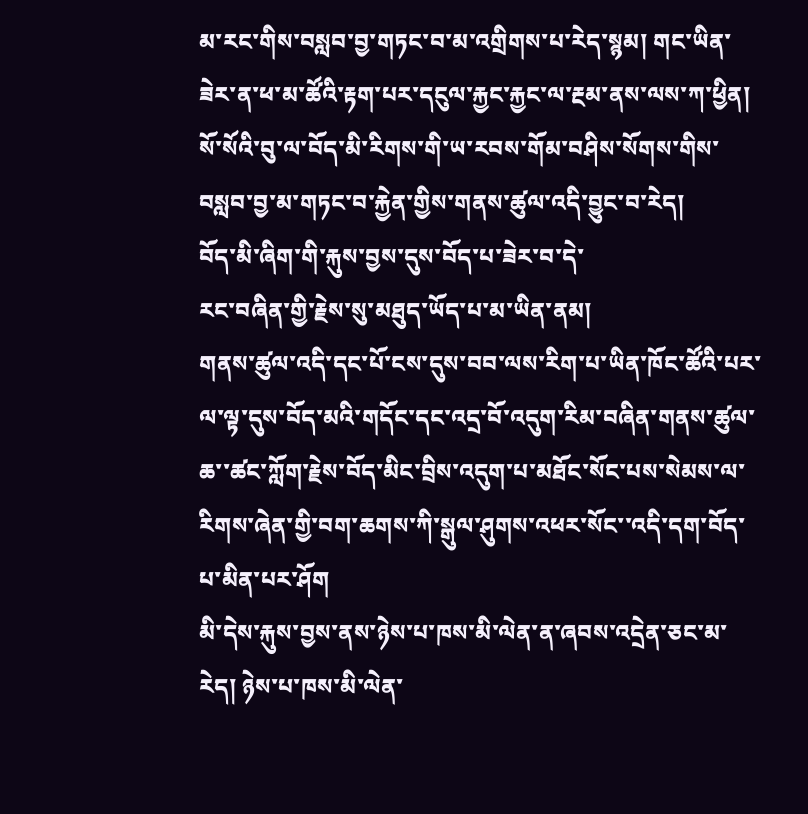མ་རང་གིས་བསླབ་བྱ་གཏང་བ་མ་འགྲིགས་པ་རེད་སྙམ། གང་ཡིན་ཟེར་ན་ཕ་མ་ཚོའི་རྟག་པར་དངུལ་རྐྱང་རྐྱང་ལ་རྔམ་ནས་ལས་ཀ་ཕྱིན། སོ་སོའི་བུ་ལ་བོད་མི་རིགས་གི་ཡ་རབས་གོམ་བཤིས་སོགས་གིས་བསླབ་བྱ་མ་གཏང་བ་རྐྱེན་གྱིས་གནས་ཚུལ་འདི་བྱུང་བ་རེད།
བོད་མི་ཞིག་གི་རྐུས་བྱས་དུས་བོད་པ་ཟེར་བ་དེ་
རང་བཞིན་གྱི་རྗེས་སུ་མཐུད་ཡོད་པ་མ་ཡིན་ནམ།
གནས་ཚུལ་འདི་དང་པོ་ངས་དུས་བབ་ལས་རིག་པ་ཡིན་ཁོང་ཚོའི་པར་ལ་ལྟ་དུས་བོད་མའི་གདོང་དང་འདྲ་བོ་འདུག་རིམ་བཞིན་གནས་ཚུལ་ཆ་་ཚང་ཀློག་རྗེས་བོད་མིང་བྲིས་འདུག་པ་མཐོང་སོང་པས་སེམས་ལ་རིགས་ཞེན་གྱི་བག་ཆགས་ཀི་སྒུལ་ཤུགས་འཕར་སོང་་འདི་དག་བོད་པ་མིན་པར་ཤོག
མི་དེས་རྐུས་བྱས་ནས་ཉེས་པ་ཁས་མི་ལེན་ན་ཞབས་འདྲེན་ཅང་མ་རེད། ཉེས་པ་ཁས་མི་ལེན་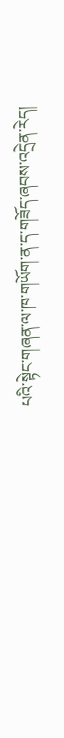པའི་སྟེང་གཞན་ལ་ཁ་གཡོག་ན་ད་གཟོད་ཞབས་འདྲེན་རེད།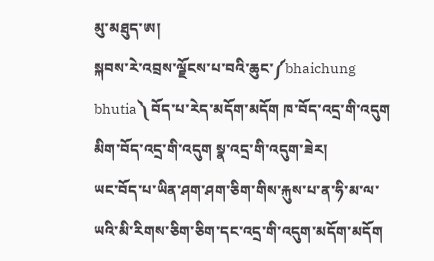མུ་མཐུད་ཨ།
སྐབས་རེ་འབྲས་ལྗོངས་པ་བའི་ཆུང་༼bhaichung bhutia༽ བོད་པ་རེད་མདོག་མདོག ཁ་བོད་འདྲ་གི་འདུག མིག་བོད་འདྲ་གི་འདུག སྣ་འདྲ་གི་འདུག་ཟེར།
ཡང་བོད་པ་ཡིན་ཤག་ཤག་ཅིག་གིས་རྐུས་པ་ན་ཧི་མ་ལ་ཡའི་མི་རིགས་ཅིག་ཅིག་དང་འདྲ་གི་འདུག་མདོག་མདོག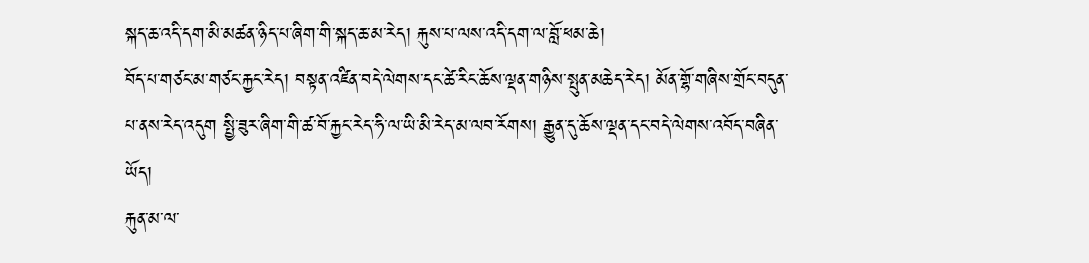སྐད་ཆ་འདི་དག་མི་མཚན་ཉིད་པ་ཞིག་གི་སྐད་ཆ་མ་རེད། རྐུས་པ་ལས་འདི་དག་ལ་བློ་ཕམ་ཆེ།
བོད་པ་གཙང་མ་གཙང་རྐྱང་རེད། བསྟན་འཛིན་བདེ་ལེགས་དང་ཚེ་རིང་ཆོས་ལྡན་གཉིས་སྤུན་མཆེད་རེད། མོན་གྷོ་གཞིས་གྲོང་བདུན་པ་ནས་རེད་འདུག སྤྱི་ཟུར་ཞིག་གི་ཚ་བོ་རྐྱང་རེད་ཧི་ལ་ཡི་མི་རེད་མ་ལབ་རོགས། རྒྱུན་དུ་ཆོས་ལྡན་དང་བདེ་ལེགས་འབོད་བཞིན་ཡོད།
རྐུན་མ་ལ་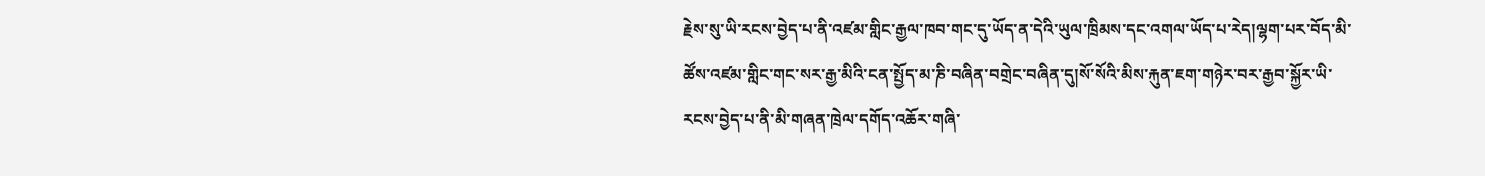རྗེས་སུ་ཡི་རངས་བྱེད་པ་ནི་འཛམ་གླིང་རྒྱལ་ཁབ་གང་དུ་ཡོད་ན་དེའི་ཡུལ་ཁྲིམས་དང་འགལ་ཡོད་པ་རེད།ལྷག་པར་བོད་མི་ཚོས་འཛམ་གླིང་གང་སར་རྒྱ་མིའི་ངན་སྤྱོད་མ་ཎི་བཞིན་བགྲེང་བཞིན་དུ།སོ་སོའི་མིས་རྐུན་ཇག་གཉེར་བར་རྒྱབ་སྐྱོར་ཡི་རངས་བྱེད་པ་ནི་མི་གཞན་ཁྲེལ་དགོད་འཆོར་གཞི་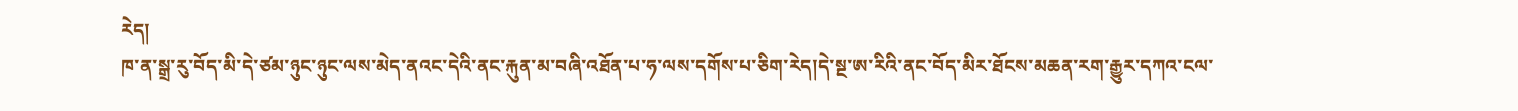རེད།
ཁ་ན་སྒྲ་རུ་བོད་མི་དེ་ཙམ་ཉུང་ཉུང་ལས་མེད་ནའང་དེའི་ནང་རྐུན་མ་བཞི་འཐོན་པ་ཧ་ལས་དགོས་པ་ཅིག་རེད།དེ་སྔ་ཨ་རིའི་ནང་བོད་མིར་ཐོངས་མཆན་རག་རྒྱུར་དཀའ་ངལ་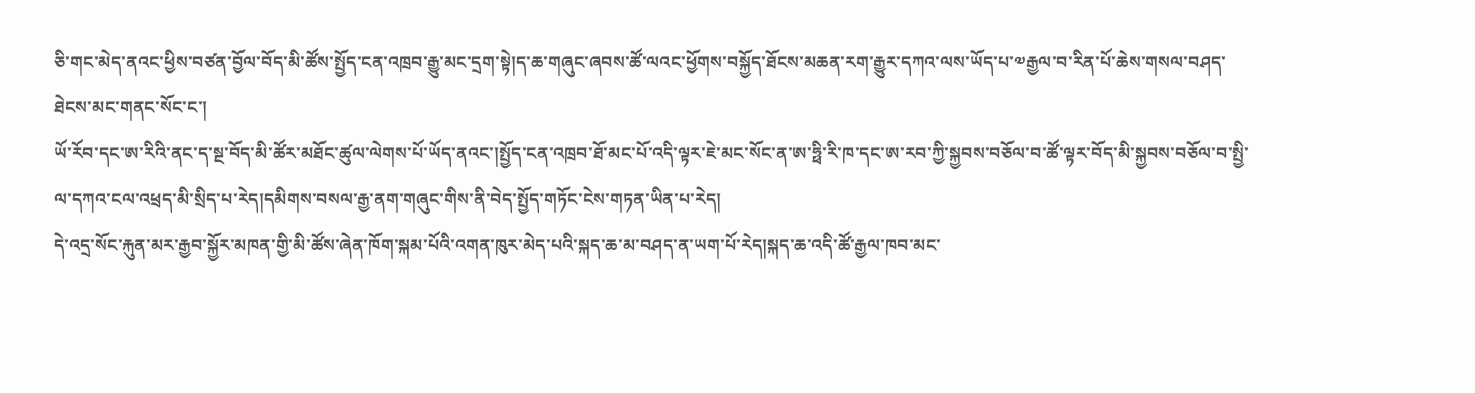ཅི་གང་མེད་ནའང་ཕྱིས་བཙན་བྱོལ་བོད་མི་ཚོས་སྤྱོད་ངན་འཁྲབ་རྒྱུ་མང་དྲག་སྟེ།ད་ཆ་གཞུང་ཞབས་ཚོ་ལའང་ཕྱོགས་བསྐྱོད་ཐོངས་མཆན་རག་རྒྱུར་དཀའ་ལས་ཡོད་པ་༧རྒྱལ་བ་རིན་པོ་ཆེས་གསལ་བཤད་ཐེངས་མང་གནང་སོང་ང་།
ཡོ་རོབ་དང་ཨ་རིའི་ནང་ད་སྔ་བོད་མི་ཚོར་མཐོང་ཚུལ་ལེགས་པོ་ཡོད་ནའང་།སྤྱོད་ངན་འཁྲབ་ཐོ་མང་པོ་འདི་ལྟར་ཇེ་མང་སོང་ན་ཨ་ཧྥི་རི་ཁ་དང་ཨ་རབ་ཀྱི་སྐྱབས་བཅོལ་བ་ཚོ་ལྟར་བོད་མི་སྐྱབས་བཅོལ་བ་སྤྱི་ལ་དཀའ་ངལ་འཕྲད་མི་སྲིད་པ་རེད།དམིགས་བསལ་རྒྱ་ནག་གཞུང་གིས་ནི་བེད་སྤྱོད་གཏོང་ངེས་གཏན་ཡིན་པ་རེད།
དེ་འདྲ་སོང་རྐུན་མར་རྒྱབ་སྐྱོར་མཁན་གྱི་མི་ཚོས་ཞེན་ཁོག་སྐམ་པོའི་འགན་ཁུར་མེད་པའི་སྐད་ཆ་མ་བཤད་ན་ཡག་པོ་རེད།སྐད་ཆ་འདི་ཚོ་རྒྱལ་ཁབ་མང་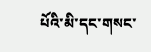པོའི་མི་དང་གསང་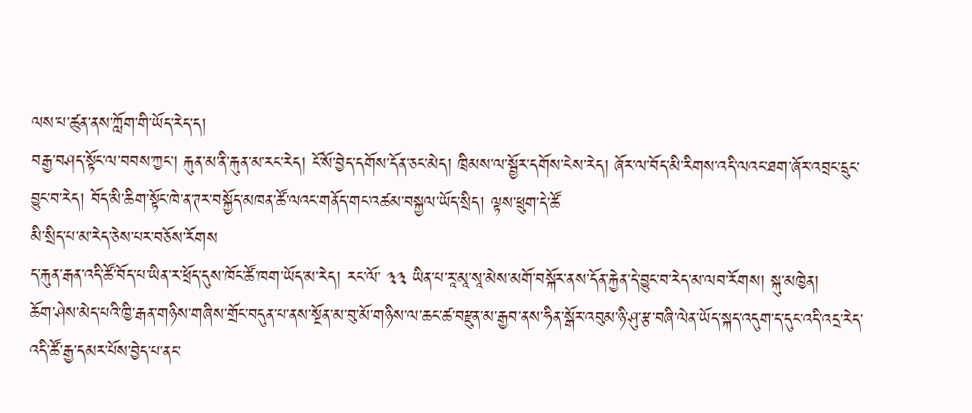ལས་པ་ཚུན་ནས་ཀློག་གི་ཡོད་རེད་ད།
བརྒྱ་བཤད་སྟོང་ལ་བབས་ཀྱང་། རྐུན་མ་ནི་རྐུན་མ་རང་རེད། ངོ་སོ་བྱེད་དགོས་དོན་ཅང་མེད། ཁྲིམས་ལ་སྦྱོར་དགོས་ངེས་རེད། ཞོར་ལ་བོད་མི་རིགས་འདི་ལའང་ཐག་ཞོར་འབྲང་དྲུང་བྱུང་བ་རེད། བོད་མི་ཆིག་སྟོང་ཁེ་ན་ཊར་བསྐྱོད་མཁན་ཚོ་ལའང་གནོད་གང་འཚམ་བསྐྱལ་ཡོད་སྲིད། ལྟས་ཕྲུག་དེ་ཚོ
མི་སྲིད་པ་མ་རེད་ཅེས་པར་བཅོས་རོགས
ད་རྐུན་རྒན་འདི་ཚོ་བོད་པ་ཡིན་ར་ཕྲོད་དུས་ཁོང་ཚོ་ཁག་ཡོད་མ་རེད། རང་ལོ་ ༣༣ ཡིན་པ་རཱ་མཱ་སཱ་མེས་མགོ་བསྐོར་ནས་དོན་རྐྱེན་དེ་བྱུང་བ་རེད་མ་ལབ་རོགས། སྐུ་མཁྱེན།
ཆོག་ཤེས་མེད་པའི་ཁྱི་རྒན་གཉིས་གཞིས་གྲོང་བདུན་པ་ནས་སྔོན་མ་བུ་མོ་གཉིས་ལ་ཆང་ཚ་བརྫུན་མ་རྒྱབ་ནས་ཧིན་སྒོར་འབུམ་ཉི་ཤུ་རྩ་བཞི་ལེན་ཡོད་སྐད་འདུག་ད་དུང་འདི་འདྲ་རེད་འདི་ཚོ་རྒྱ་དམར་པོས་བྱེད་པ་ནང་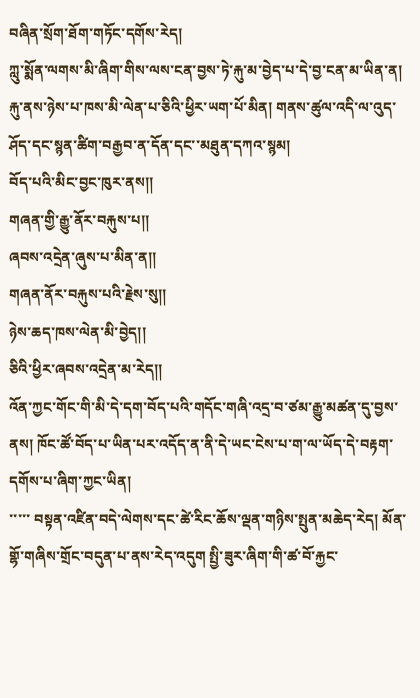བཞིན་སྲོག་ཐོག་གཏོང་དགོས་རེད།
ཀླུ་སྨོན་ལགས་མི་ཞིག་གིས་ལས་ངན་བྱས་ཏེ་རྐུ་མ་བྱེད་པ་དེ་བྱ་ངན་མ་ཡིན་ན། རྐུ་ནས་ཉེས་པ་ཁས་མི་ལེན་པ་ཅིའི་ཕྱིར་ཡག་པོ་མིན། གནས་ཚུལ་འདི་ལ་འུད་ཤོད་དང་སྙན་ཚིག་བརྒྱབ་ན་དོན་དང་་མཐུན་དཀའ་སྙམ།
བོད་པའི་མིང་བྱང་ཁུར་ནས།།
གཞན་གྱི་རྒྱུ་ནོར་བརྐུས་པ།།
ཞབས་འདྲེན་ཞུས་པ་མིན་ན།།
གཞན་ནོར་བརྐུས་པའི་རྗེས་སུ།།
ཉེས་ཆད་ཁས་ལེན་མི་བྱེད།།
ཅིའི་ཕྱིར་ཞབས་འདྲེན་མ་རེད།།
འོན་ཀྱང་གོང་གི་མི་དེ་དག་བོད་པའི་གདོང་གཞི་འདྲ་བ་ཙམ་རྒྱུ་མཚན་དུ་བྱས་ནས། ཁོང་ཚོ་བོད་པ་ཡིན་པར་འདོད་ན་ནི་དེ་ཡང་ངེས་པ་ག་ལ་ཡོད་དེ་བརྟག་དགོས་པ་ཞིག་ཀྱང་ཡིན།
་་་་་ བསྟན་འཛིན་བདེ་ལེགས་དང་ཚེ་རིང་ཆོས་ལྡན་གཉིས་སྤུན་མཆེད་རེད། མོན་གྷོ་གཞིས་གྲོང་བདུན་པ་ནས་རེད་འདུག སྤྱི་ཟུར་ཞིག་གི་ཚ་བོ་རྐྱང་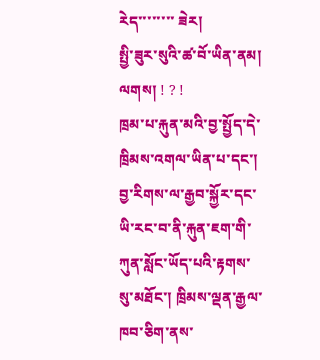རེད་་་་་་་་ ཟེར།
སྤྱི་ཟུར་སུའི་ཚ་བོ་ཡིན་ནམ། ལགས། ! ? !
ཁྲམ་པ་རྐུན་མའི་བྱ་སྤྱོད་དེ་ཁྲིམས་འགལ་ཡིན་པ་དང་། བྱ་རིགས་ལ་རྒྱབ་སྐྱོར་དང་ཡི་རང་བ་ནི་རྐུན་ཇག་གི་ཀུན་སློང་ཡོད་པའི་རྟགས་སུ་མཐོང་། ཁྲིམས་ལྡན་རྒྱལ་ཁབ་ཅིག་ནས་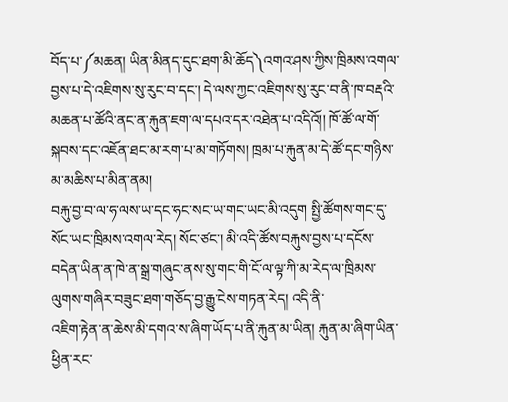བོད་པ་༼མཆན། ཡིན་མིནད་དུང་ཐག་མི་ཆོད༽འགའ་ཤས་ཀྱིས་ཁྲིམས་འགལ་བྱས་པ་དེ་འཇིགས་སུ་རུང་བ་དང་། དེ་ལས་ཀྱང་འཇིགས་སུ་རུང་བ་ནི་ཁ་བརྡའི་མཆན་པ་ཚོའི་ནང་ན་རྐུན་ཇག་ལ་དཔའ་དར་འཐེན་པ་འདིའོ།། ཁོ་ཚོ་ལ་གོ་སྐབས་དང་འཇོན་ཐང་མ་རག་པ་མ་གཏོགས། ཁྲམ་པ་རྐུན་མ་དེ་ཚོ་དང་གཉིས་མ་མཆིས་པ་མིན་ནམ།
བརྐུ་བྱ་བ་ལ་ཧ་ལས་ཡ་དང་ཧང་སང་ཡ་གང་ཡང་མི་འདུག སྤྱི་ཚོགས་གང་དུ་སོང་ཡང་ཁྲིམས་འགལ་རེད། སོང་ཙང་། མི་འདི་ཚོས་བརྐུས་བྱས་པ་དངོས་བདེན་ཡིན་ན་ཁེ་ན་སྒྲ་གཞུང་ནས་སུ་གང་གི་ངོ་ལ་ལྟ་ཀི་མ་རེད་ལ་ཁྲིམས་ལུགས་གཞིར་བཟུང་ཐག་གཅོད་བྱ་རྒྱུ་ངེས་གཏན་རེད། འདི་ནི་
འཇིག་རྟེན་ན་ཆེས་མི་དགའ་ས་ཞིག་ཡོད་པ་ནི་རྐུན་མ་ཡིན། རྐུན་མ་ཞིག་ཡིན་ཕྱིན་རང་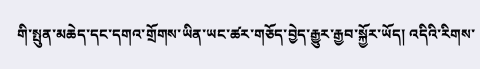གི་སྤུན་མཆེད་དང་དགའ་གྲོགས་ཡིན་ཡང་ཚར་གཅོད་བྱེད་རྒྱུར་རྒྱབ་སྐྱོར་ཡོད། འདིའི་རིགས་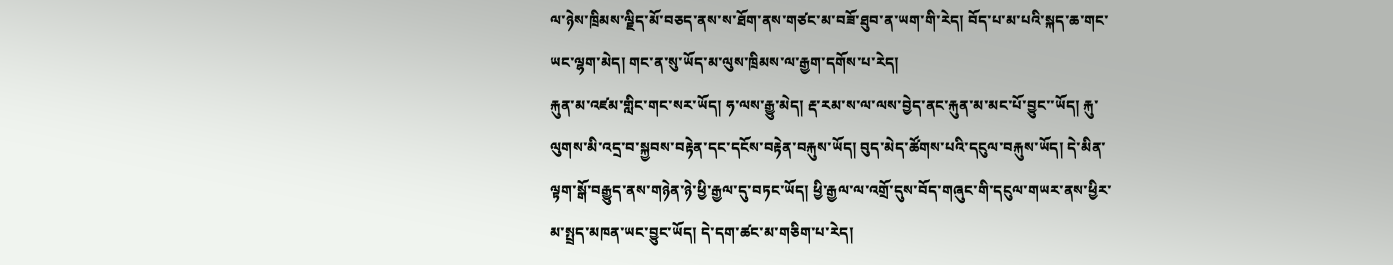ལ་ཉེས་ཁྲིམས་ལྗིད་མོ་བཅད་ནས་ས་ཐོག་ནས་གཙང་མ་བཟོ་ཐུབ་ན་ཡག་གི་རེད། བོད་པ་མ་པའི་སྐད་ཆ་གང་ཡང་ལྷག་མེད། གང་ན་སུ་ཡོད་མ་ལུས་ཁྲིམས་ལ་རྒྱག་དགོས་པ་རེད།
རྐུན་མ་འཛམ་གླིང་གང་སར་ཡོད། ཧ་ལས་རྒྱུ་མེད། རྡ་རམ་ས་ལ་ལས་བྱེད་ནང་རྐུན་མ་མང་པོ་བྱུང་་ཡོད། རྐུ་ལུགས་མི་འདྲ་བ་སྐྱབས་བརྟེན་དང་དངོས་བརྟེན་བརྐུས་ཡོད། བུད་མེད་ཚོགས་པའི་དངུལ་བརྐུས་ཡོད། དེ་མིན་ལྟག་སྒོ་བརྒྱུད་ནས་གཉེན་ཉེ་ཕྱི་རྒྱལ་དུ་བཏང་ཡོད། ཕྱི་རྒྱལ་ལ་འགྲོ་དུས་བོད་གཞུང་གི་དངུལ་གཡར་ནས་ཕྱིར་མ་སྤྲད་མཁན་ཡང་བྱུང་ཡོད། དེ་དག་ཚང་མ་གཅིག་པ་རེད།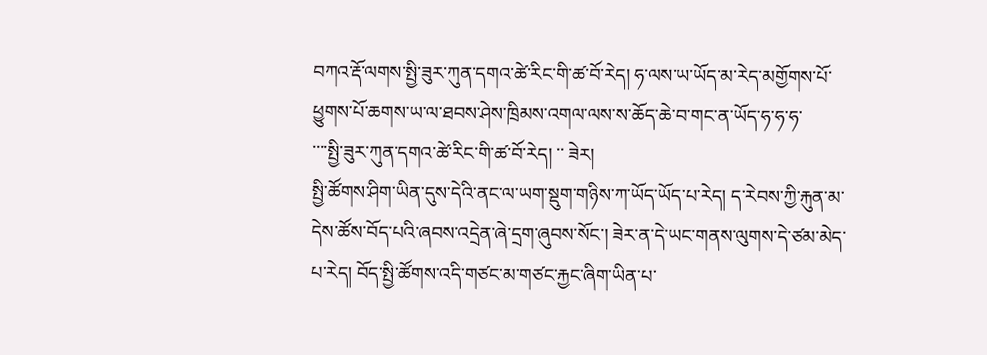བཀའ་རྡོ་ལགས་སྤྱི་ཟུར་ཀུན་དགའ་ཚེ་རིང་གི་ཚ་བོ་རེད། ཧ་ལས་ཡ་ཡོད་མ་རེད་མགྱོགས་པོ་ཕྱུགས་པོ་ཆགས་ཡ་ལ་ཐབས་ཤེས་ཁྲིམས་འགལ་ལས་ས་ཆོད་ཆེ་བ་གང་ན་ཡོད་ཧ་ཧ་ཧ་
་་་་སྤྱི་ཟུར་ཀུན་དགའ་ཚེ་རིང་གི་ཚ་བོ་རེད། ་་ ཟེར།
སྤྱི་ཚོགས་ཤིག་ཡིན་དུས་དེའི་ནང་ལ་ཡག་སྡུག་གཉིས་ཀ་ཡོད་ཡོད་པ་རེད། ད་རེབས་ཀྱི་རྐུན་མ་དེས་ཚོས་བོད་པའི་ཞབས་འདྲེན་ཞེ་དྲག་ཞུབས་སོང་། ཟེར་ན་དེ་ཡང་གནས་ལུགས་དེ་ཙམ་མེད་པ་རེད། བོད་སྤྱི་ཚོགས་འདི་གཙང་མ་གཙང་རྐྱང་ཞིག་ཡིན་པ་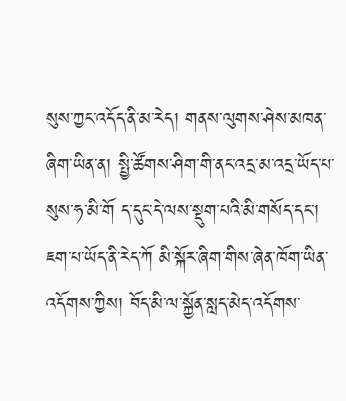སུས་ཀྱང་འདོད་ནི་མ་རེད། གནས་ལུགས་ཤེས་མཁན་ཞིག་ཡིན་ན། སྤྱི་ཚོགས་ཤིག་གི་ནང་འདྲ་མ་འདྲ་ཡོད་པ་སུས་ཧ་མི་གོ ད་དུང་དེ་ལས་སྡུག་པའི་མི་གསོད་དང་། ཇག་པ་ཡོད་ནི་རེད་ཀོ མི་སྐོར་ཞིག་གིས་ཞེན་ཁོག་ཡིན་འདོགས་ཀྱིས། བོད་མི་ལ་སྐྱོན་སླད་མེད་འདོགས་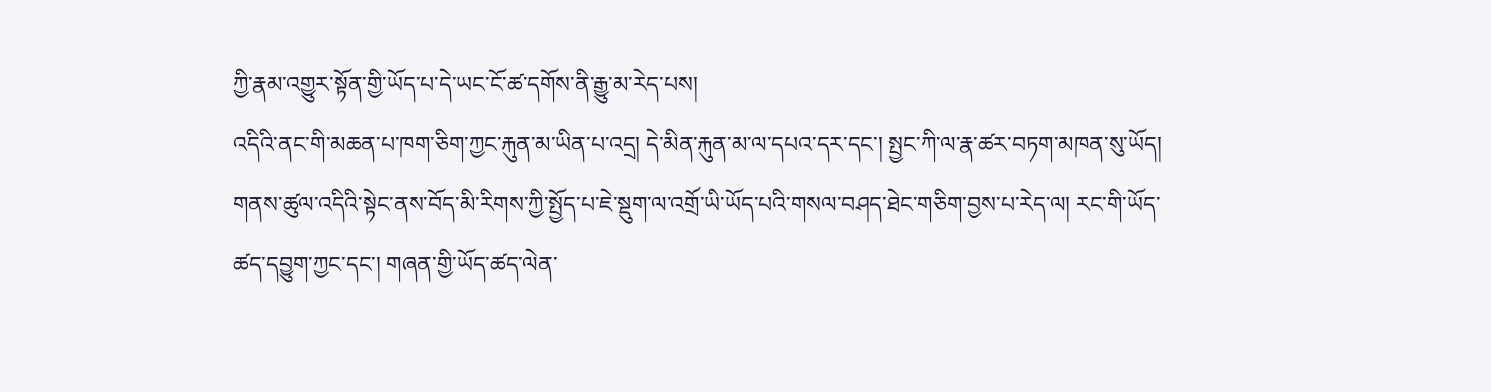ཀྱི་རྣམ་འགྱུར་སྟོན་གྱི་ཡོད་པ་དེ་ཡང་ངོ་ཚ་དགོས་ནི་རྒྱུ་མ་རེད་པས།
འདིའི་ནང་གི་མཆན་པ་ཁག་ཅིག་ཀྱང་རྐུན་མ་ཡིན་པ་འདྲ། དེ་མིན་རྐུན་མ་ལ་དཔའ་དར་དང་། སྤྱང་ཀི་ལ་རྣ་ཚར་བཏག་མཁན་སུ་ཡོད། གནས་ཚུལ་འདིའི་སྟེང་ནས་བོད་མི་རིགས་ཀྱི་སྤྱོད་པ་ཇེ་སྡུག་ལ་འགྲོ་ཡི་ཡོད་པའི་གསལ་བཤད་ཐེང་གཅིག་བྱས་པ་རེད་ལ། རང་གི་ཡོད་ཚད་དབྱུག་ཀྱང་དང་། གཞན་གྱི་ཡོད་ཚད་ལེན་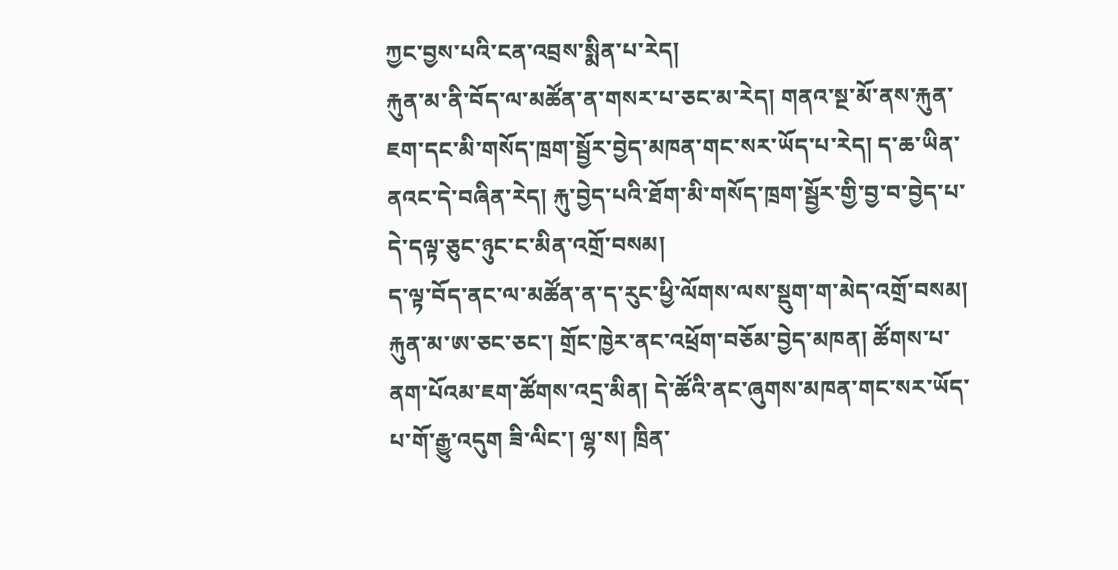ཀྱང་བྱས་པའི་ངན་འབྲས་སྨིན་པ་རེད།
རྐུན་མ་ནི་བོད་ལ་མཚོན་ན་གསར་པ་ཅང་མ་རེད། གནའ་སྔ་མོ་ནས་རྐུན་ཇག་དང་མི་གསོད་ཁྲག་སྦྱོར་བྱེད་མཁན་གང་སར་ཡོད་པ་རེད། ད་ཆ་ཡིན་ནའང་དེ་བཞིན་རེད། རྐུ་བྱེད་པའི་ཐོག་མི་གསོད་ཁྲག་སྦྱོར་གྱི་བྱ་བ་བྱེད་པ་དེ་དལྟ་ཅུང་ཉུང་ང་མིན་འགྲོ་བསམ།
ད་ལྟ་བོད་ནང་ལ་མཚོན་ན་ད་རུང་ཕྱི་ལོགས་ལས་སྡུག་ག་མེད་འགྲོ་བསམ། རྐུན་མ་ཨ་ཅང་ཅང་། གྲོང་ཁྱེར་ནང་འཕྲོག་བཅོམ་བྱེད་མཁན། ཚོགས་པ་ནག་པོའམ་ཇག་ཚོགས་འདྲ་མིན། དེ་ཚོའི་ནང་ཞུགས་མཁན་གང་སར་ཡོད་པ་གོ་རྒྱུ་འདུག ཟི་ལིང་། ལྷ་ས། ཁྲིན་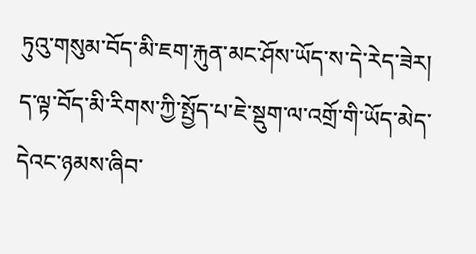ཏུའུ་གསུམ་བོད་མི་ཇག་རྐུན་མང་ཤོས་ཡོད་ས་དེ་རེད་ཟེར།
ད་ལྟ་བོད་མི་རིགས་ཀྱི་སྤྱོད་པ་ཇེ་སྡུག་ལ་འགྲོ་གི་ཡོད་མེད་དེའང་ཉམས་ཞིབ་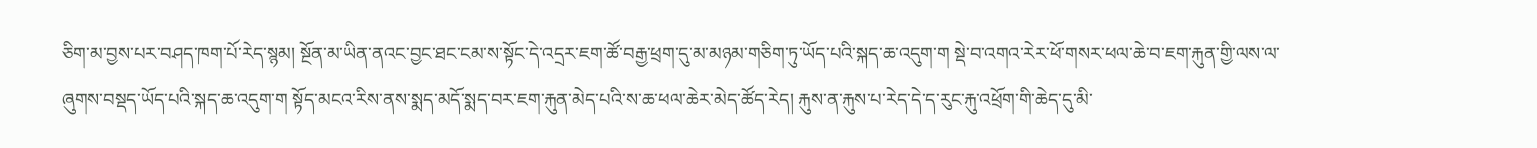ཅིག་མ་བྱས་པར་བཤད་ཁག་པོ་རེད་སྙམ། སྔོན་མ་ཡིན་ནའང་བྱང་ཐང་ངམ་ས་སྟོང་དེ་འདྲར་ཇག་ཚོ་བརྒྱ་ཕྲག་དུ་མ་མཉམ་གཅིག་ཏུ་ཡོད་པའི་སྐད་ཆ་འདུག་ག སྡེ་བ་འགའ་རེར་ཕོ་གསར་ཕལ་ཆེ་བ་ཇག་རྐུན་གྱི་ལས་ལ་ཞུགས་བསྡད་ཡོད་པའི་སྐད་ཆ་འདུག་ག སྟོད་མངའ་རིས་ནས་སྨད་མདོ་སྨད་བར་ཇག་རྐུན་མེད་པའི་ས་ཆ་ཕལ་ཆེར་མེད་ཚོད་རེད། རྐུས་ན་རྐུས་པ་རེད་དེ་ད་རུང་རྐུ་འཕྲོག་གི་ཆེད་དུ་མི་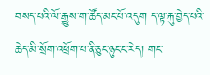བསད་པའི་ལོ་རྒྱུས་ག་ཚོད་མང་པོ་འདུག ད་ལྟ་རྐུ་བྱེད་པའི་ཆེད་མི་སྲོག་འཕྲོག་པ་ནི་ཅུང་ཉུང་ང་རེད། གང་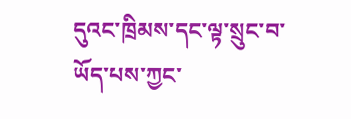དུའང་ཁྲིམས་དང་ལྟ་སྲུང་བ་ཡོད་པས་ཀྱང་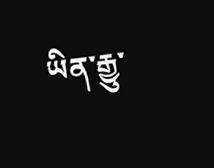ཡིན་རྒྱུ་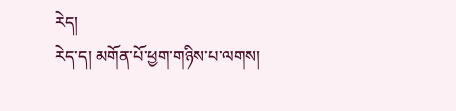རེད།
རེད་ད། མགོན་པོ་ཕྱག་གཉིས་པ་ལགས།